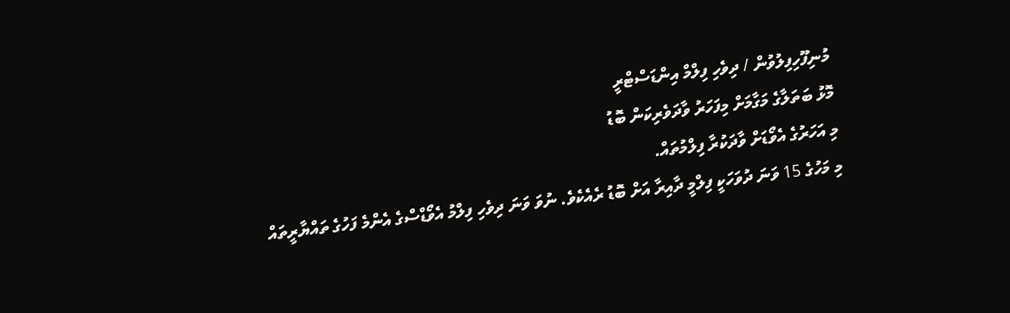މުނިފޫހިފިލުވުން / ދިވެހި ފިލްމް އިންޑަސްޓްރީ
މޮޅު ބަތަލާގެ މަގާމަށް މިފަހަރު ވާދަވެރިކަން ބޮޑު
މި އަހަރުގެ އެވޯޑަށް ވާދަކުރާ ފިލްމުތައް.
މި މަހުގެ 15 ވަނަ ދުވަހަކީ ފިލްމީ ދާއިރާ އަށް ބޮޑު ރެއެކެވެ. ނުވަ ވަނަ ދިވެހި ފިލްމު އެވޯޑްސްގެ އެންމެ ފަހުގެ ތައްޔާރީތައް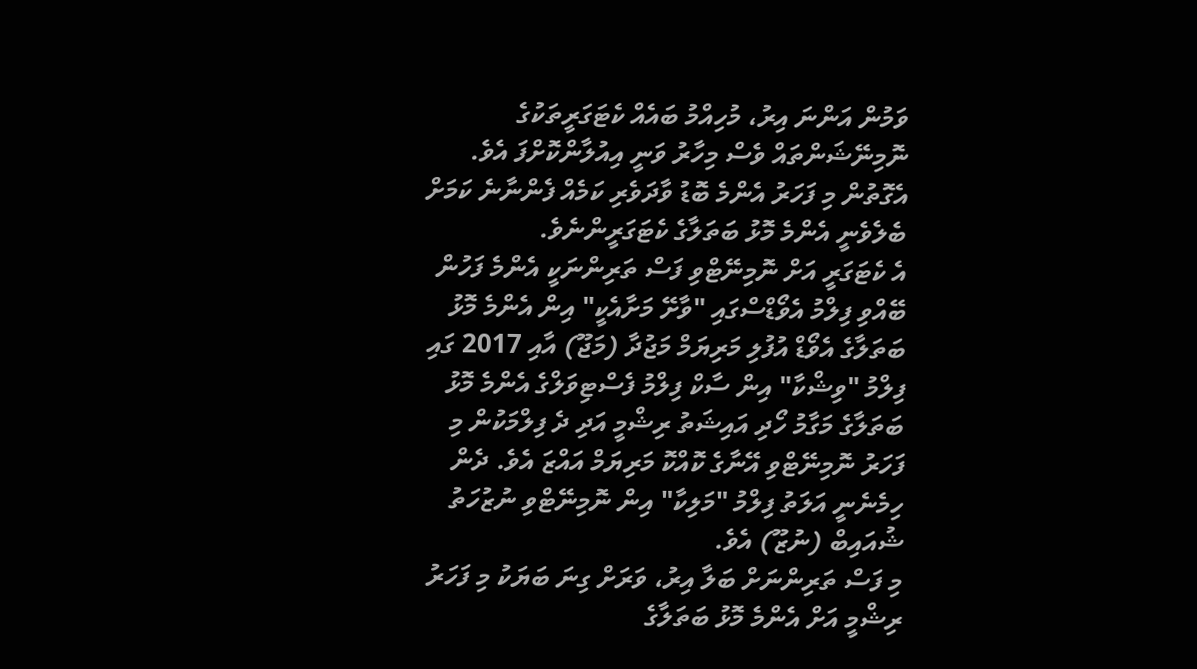ވަމުން އަންނަ އިރު، މުހިއްމު ބައެއް ކެޓަގަރީތަކުގެ ނޮމިނޭޝަންތައް ވެސް މިހާރު ވަނީ އިއުލާންކޮށްފަ އެވެ.
އެގޮތުން މި ފަހަރު އެންމެ ބޮޑު ވާދަވެރި ކަމެއް ފެންނާނެ ކަމަށް ބެލެވެނީ އެންމެ މޮޅު ބަތަލާގެ ކެޓަގަރީންނެވެ.
އެ ކެޓަގަރީ އަށް ނޮމިނޭޓްވި ފަސް ތަރިންނަކީ އެންމެ ފަހުން ބޭއްވި ފިލްމު އެވޯޑްސްގައި "ވާށޭ މަށާއެކީ" އިން އެންމެ މޮޅު ބަތަލާގެ އެވޯޑް އުފުލި މަރިޔަމް މަޖުދާ (މަޖޫ) އާއި 2017 ގައި ފިލްމު "ވިޝްކާ" އިން ސާކް ފިލްމު ފެސްޓިވަލްގެ އެންމެ މޮޅު ބަތަލާގެ މަގާމު ހޯދި އައިޝަތު ރިޝްމީ އަދި ދެ ފިލްމަކުން މި ފަހަރު ނޮމިނޭޓްވި އޭނާގެ ކޮއްކޮ މަރިޔަމް އައްޒަ އެވެ. ދެން ހިމެނެނީ އަލަތު ފިލްމު "މަލިކާ" އިން ނޮމިނޭޓްވި ނުޒުހަތު ޝުއައިބް (ނުޒޫ) އެވެ.
މި ފަސް ތަރިންނަށް ބަލާ އިރު، ވަރަށް ގިނަ ބަޔަކު މި ފަހަރު ރިޝްމީ އަށް އެންމެ މޮޅު ބަތަލާގެ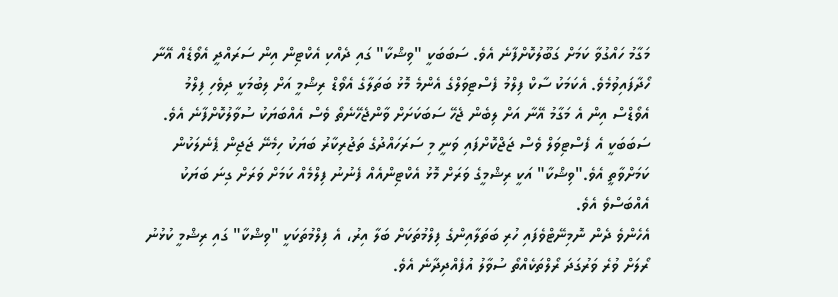މަގާމު ހައްގުވާ ކަމަށް ގަބޫލުކޮށްފާނެ އެވެ. ސަބަބަކީ "ވިޝްކާ" ގައި ދެއްކި އެކްޓިން އިން ސަރައްދީ އެވޯޑެއް އޭނާ ހޯދާފައިވުމެވެ. އެކަމަކު ސާކް ފިލްމު ފެސްޓިވަލްގެ އެންމެ މޮޅު ބަތަލާގެ އެވޯޑް ރިޝްމީ އަށް ލިބުމަކީ ދިވެހި ފިލްމު އެވޯޑްސް އިން އެ މަގާމު އޭނާ އަށް ލިބެން ޖެހޭ ސަބަކަށަށް ވާންޖެހޭނެތޯ ވެސް އެއްބަޔަކު ސުވާލުކޮށްފާނެ އެވެ.
ސަބަބަކީ އެ ފެސްޓިވަލް ވެސް ޖަޖްކޮށްފައި ވަނީ މި ސަރަހައްދުގެ ތަޖުރިކާރު ބަޔަކު ހިމެނޭ ޖަޖިން ޕެނެލަކުން ކަމަށްވާތީ އެވެ."ވިޝްކާ" އަކީ ރިޝްމީގެ ވަރަށް މޮޅު އެކްޓިންއެއް ފެނުނު ފިލްމެއް ކަމަށް ވަރަށް ގިނަ ބަޔަކު އެއްބަސްވެ އެވެ.
އެހެންވެ ދެން ނޮމިނޭޓްވެފައި ހުރި ބަތަލާއިންގެ ފިލްމުތަކަށް ބަލާ އިރު، އެ ފިލްމުތަކަކީ "ވިޝްކާ" ގައި ރިޝްމީ ކުޅުނު ރޯލަށް ވުރެ ވަރުގަދަ ރޯލްތަކެއްތޯ ސުވާލު އުފެއްދިދާނެ އެވެ.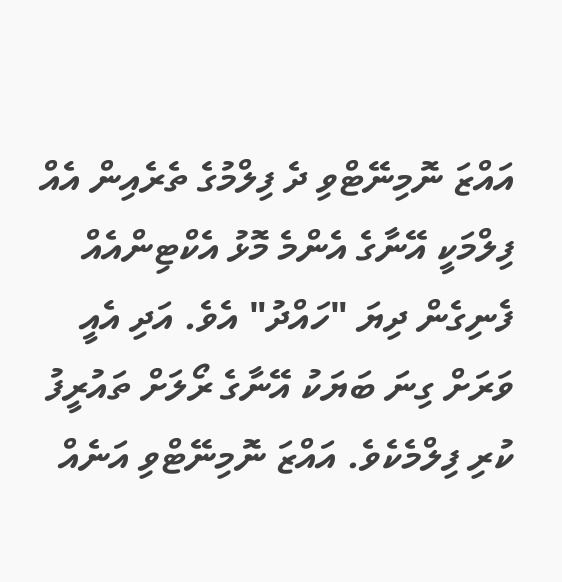އައްޒަ ނޮމިނޭޓްވި ދެ ފިލްމުގެ ތެރެއިން އެއް ފިލްމަކީ އޭނާގެ އެންމެ މޮޅު އެކްޓިންއެއް ފެނިގެން ދިޔަ "ހައްދު" އެވެ. އަދި އެއީ ވަރަށް ގިނަ ބަޔަކު އޭނާގެ ރޯލަށް ތައުރީފު ކުރި ފިލްމެކެވެ. އައްޒަ ނޮމިނޭޓްވި އަނެއް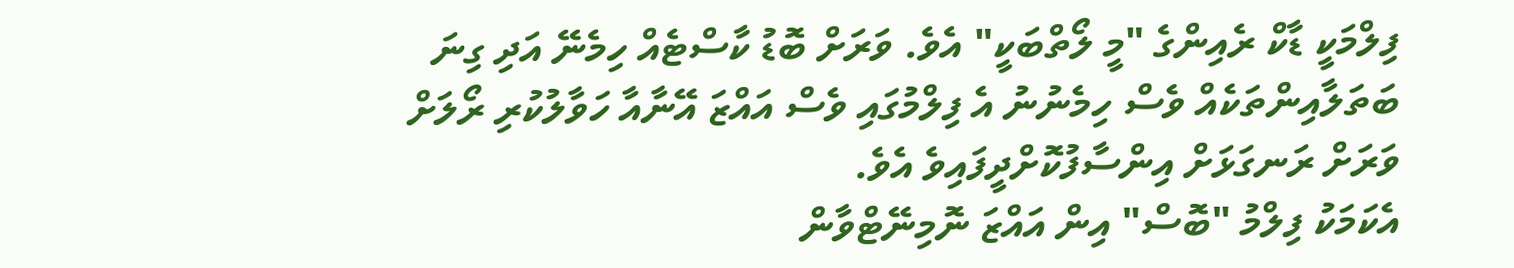ފިލްމަކީ ޑާކް ރެއިންގެ "މީ ލޯތްބަކީ" އެވެ. ވަރަށް ބޮޑު ކާސްޓެއް ހިމެނޭ އަދި ގިނަ ބަތަލާއިންތަކެއް ވެސް ހިމެނުނު އެ ފިލްމުގައި ވެސް އައްޒަ އޭނާއާ ހަވާލުކުރި ރޯލަށް ވަރަށް ރަނގަޅަށް އިންސާފުކޮށްދީފައިވެ އެވެ.
އެކަމަކު ފިލްމު "ބޮސް" އިން އައްޒަ ނޮމިނޭޓްވާން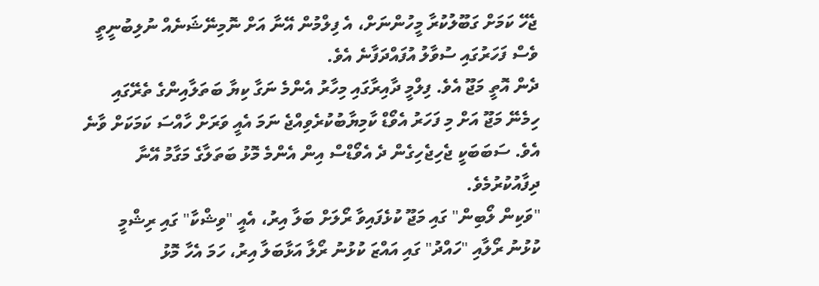ޖެހޭ ކަމަށް ގަބޫލުކުރާ މީހުންނަށް، އެ ފިލްމުން އޭނާ އަށް ނޮމިނޭޝަނެއް ނުލިބުނީތީ ވެސް ފަހަރުގައި ސުވާލު އުފައްދަފާނެ އެވެ.
ދެން އޮތީ މަޖޫ އެވެ. ފިލްމީ ދާއިރާގައި މިހާރު އެންމެ ނަގާ ކިޔާ ބަތަލާއިންގެ ތެރޭގައި ހިމެނޭ މަޖޫ އަށް މި ފަހަރު އެވޯޑް ކާމިޔާބުކުރެވިއްޖެ ނަމަ އެއީ ވަރަށް ހާއްސަ ކަމަކަށް ވާނެ އެވެ. ސަބަބަކީ ޖެހިޖެހިގެން ދެ އެވޯޑްސް އިން އެންމެ މޮޅު ބަތަލާގެ މަގާމު އޭނާ ދިފާއުކުރުމެވެ.
"ވަކިން ލޯބިން" ގައި މަޖޫ ކުޅެފައިވާ ރޯލަށް ބަލާ އިރު، އެއީ "ވިޝްކާ" ގައި ރިޝްމީ ކުޅުނު ރޯލާއި "ހައްދު" ގައި އައްޒަ ކުޅުނު ރޯލާ އަޅާބަލާ އިރު، ހަމަ އެހާ މޮޅު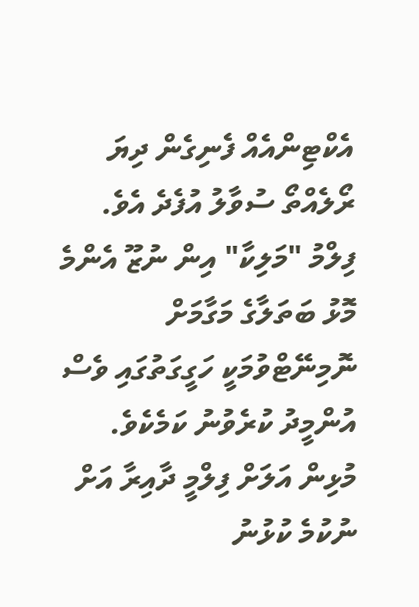އެކްޓިންއެއް ފެނިގެން ދިޔަ ރޯލެއްތޯ ސުވާލު އުފެދެ އެވެ.
ފިލްމު "މަލިކާ" އިން ނުޒޫ އެންމެ މޮޅު ބަތަލާގެ މަގާމަށް ނޮމިނޭޓްވުމަކީ ހަގީގަތުގައި ވެސް އުންމީދު ކުރެވުނު ކަމެކެވެ. މުޅިން އަލަށް ފިލްމީ ދާއިރާ އަށް ނުކުމެ ކުޅުނު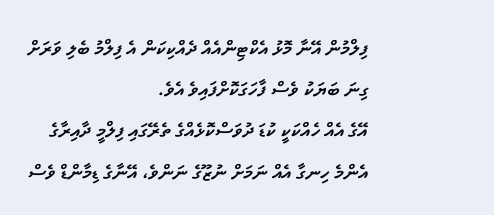ފިލްމުން އޭނާ މޮޅު އެކްޓިންއެއް ދެއްކިކަން އެ ފިލްމު ބެލި ވަރަށް ގިނަ ބަޔަކު ވެސް ފާހަގަކޮށްފައިވެ އެވެ.
އޭގެ އެއް ހެއްކަކީ ކުޑަ ދުވަސްކޮޅެއްގެ ތެރޭގައި ފިލްމީ ދާއިރާގެ އެންމެ ހިނގާ އެއް ނަމަށް ނުޒޫގެ ނަންވެ، އޭނާގެ ޑިމާންޑް ވެސް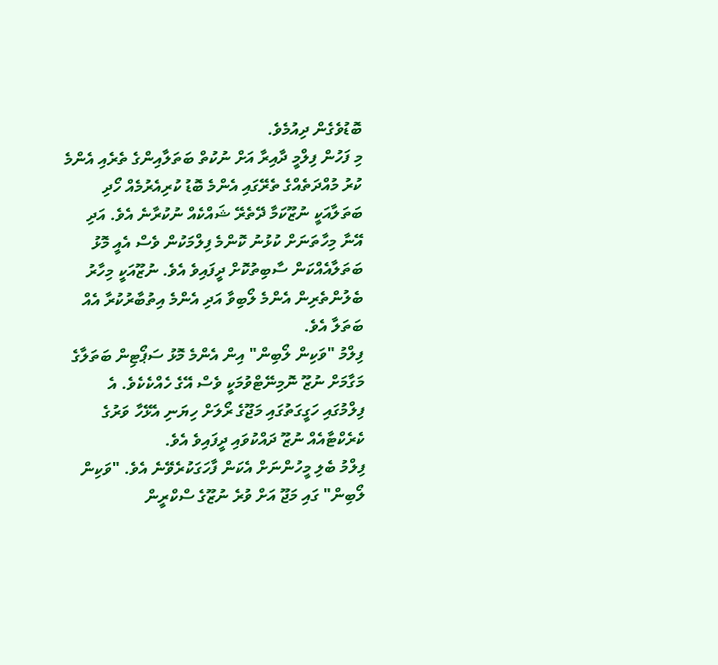ބޮޑުވެގެން ދިއުމެވެ.
މި ފަހުން ފިލްމީ ދާއިރާ އަށް ނުކުތް ބަތަލާއިންގެ ތެރެއި އެންމެ ކުރު މުއްދަތެއްގެ ތެރޭގައި އެންމެ ބޮޑު ކުރިއެރުމެއް ހޯދި ބަތަލާއަކީ ނުޒޫކަމާ ދޭތެރޭ ޝައްކެއް ނުކުރާނެ އެވެ. އަދި އޭނާ މިހާތަނަށް ކުޅުނު ކޮންމެ ފިލްމަކުން ވެސް އެއީ މޮޅު ބަތަލާއެއްކަން ސާބިތުކޮށް ދީފައިވެ އެވެ. ނުޒޫއަކީ މިހާރު ބެލުންތެރިން އެންމެ ލޯބިވާ އަދި އެންމެ އިތުބާރުކުރާ އެއް ބަތަލާ އެވެ.
ފިލްމު "ވަކިން ލޯބިން" އިން އެންމެ މޮޅު ސަޕޯޓިން ބަތަލާގެ މަގާމަށް ނުޒޫ ނޮމިނޭޓްވުމަކީ ވެސް އޭގެ ހެއްކެކެވެ. އެ ފިލްމުގައި ހަގީގަތުގައި މަޖޫގެ ރޯލަށް ހިޔަނި އެޅޭހާ ވަރުގެ ކެރެކްޓާއެއް ނުޒޫ ދައްކުވައި ދީފައިވެ އެވެ.
ފިލްމު ބެލި މީހުންނަށް އެކަން ފާހަގަކުރެވޭނެ އެވެ. "ވަކިން ލޯބިން" ގައި މަޖޫ އަށް ވުރެ ނުޒޫގެ ސްކްރީން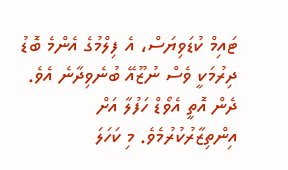ޓައިމް ކުޑަވިޔަސް، އެ ފިލްމުގެ އެންމެ ބޮޑު ދިރުމަކީ ވެސް ނުޒޫއޭ ބުނެވިދާނެ އެވެ.
ދެން އޮތީ އެވޯޑް ހަފުލާ އަށް އިންތިޒާރުކުރުމެވެ. މި ކަހަލަ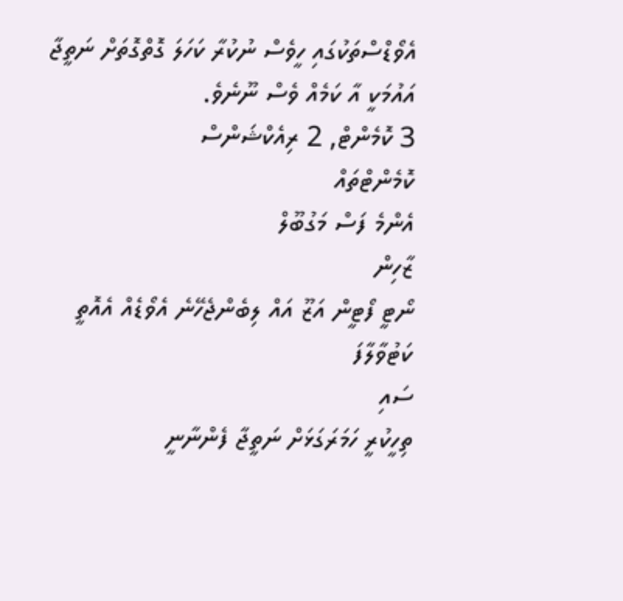އެވޯޑްސްތަކުގައި ހީވެސް ނުކުރާ ކަހަލަ ގޮތްގޮތަށް ނަތީޖާ އައުމަކީ އާ ކަމެއް ވެސް ނޫނެވެ.
3 ކޮމެންޓް, 2 ރިއެކްޝަންސް
ކޮމެންޓްތައް
އެންމެ ފަސް މަގުބޫލް
ޒާހިން
ނޯޓީ ފޯޓީން އަޒޫ އައް ލިބެންޖެހޭނެ އެވޯޑެއް އެއޮތީ ކަޓުވާލާފަ
ސައި
ތިހީކުރީ ހަމަރަގަޅަށް ނަތީޖާ ފެންނާނީ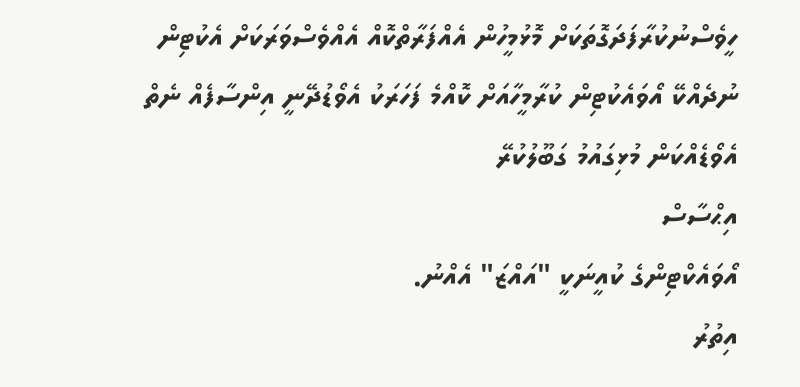ހީވެސްނުކުރާފަދަގޮތަކަށް މޮޅުމީހުން އެއްފަރާތްކޮއް އެއްވެސްވަރަކަށް އެކުޓިން ނުދެއްކޭ އޯވައެކުޓިން ކުރާމީހާއަށް ކޮއްމެ ފަހަރަކު އެވޯޑުދޭނީ އިންސާފެއް ނެތް އެވޯޑެއްކަން މުޅިގައުމު ގަބޫލުކުރޭ
އިޙްސާސް
އޯވައެކްޓިންގެ ކުއީނަކީ "އައްޒަ" އެއްނު.
އިތުރު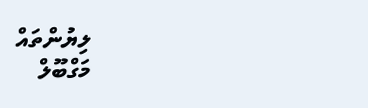ލިޔުންތައް
މަގްބޫލް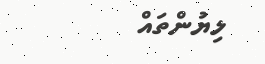ލިޔުންތައް